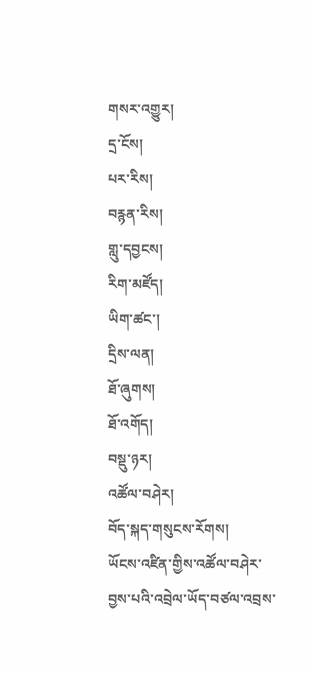གསར་འགྱུར།
དྲ་ངོས།
པར་རིས།
བརྙན་རིས།
གླུ་དབྱངས།
རིག་མཛོད།
ཡིག་ཚང་།
དྲིས་ལན།
ཐོ་ཞུགས།
ཐོ་འགོད།
བསྡུ་ཉར།
འཚོལ་བཤེར།
བོད་སྐད་གསུངས་རོགས།
ཡོངས་འཛིན་གྱིས་འཚོལ་བཤེར་བྱས་པའི་འབྲེལ་ཡོད་བཙལ་འབྲས་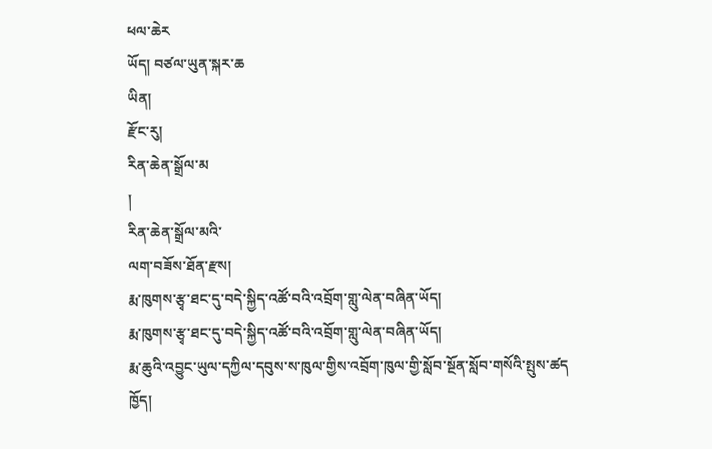ཕལ་ཆེར
ཡོད། བཙལ་ཡུན་སྐར་ཆ
ཡིན།
རྫོང་རུ།
རིན་ཆེན་སྒྲོལ་མ
།
རིན་ཆེན་སྒྲོལ་མའི་
ལག་བཟོས་ཐོན་རྫས།
རྨ་ཁུགས་རྩྭ་ཐང་དུ་བདེ་སྐྱིད་འཚོ་བའི་འབྲོག་གླུ་ལེན་བཞིན་ཡོད།
རྨ་ཁུགས་རྩྭ་ཐང་དུ་བདེ་སྐྱིད་འཚོ་བའི་འབྲོག་གླུ་ལེན་བཞིན་ཡོད།
རྨ་ཆུའི་འབྱུང་ཡུལ་དཀྱིལ་དབུས་ས་ཁུལ་གྱིས་འབྲོག་ཁུལ་གྱི་སློབ་སྔོན་སློབ་གསོའི་སྤུས་ཚད
ཁྱོད།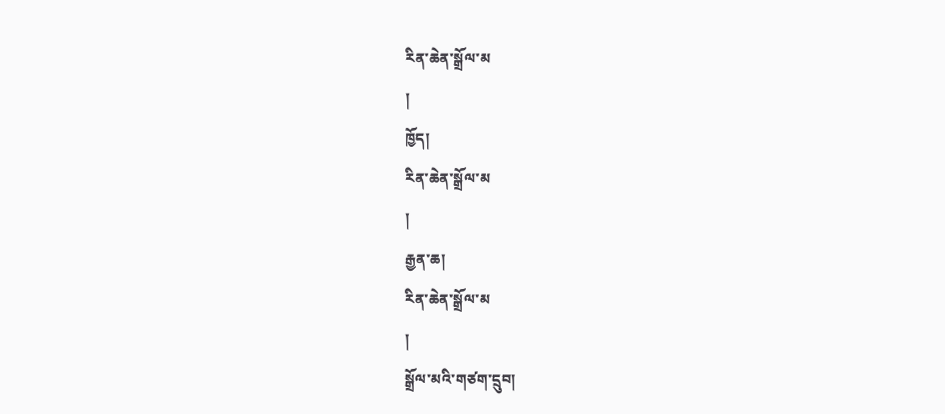རིན་ཆེན་སྒྲོལ་མ
།
ཁྱོད།
རིན་ཆེན་སྒྲོལ་མ
།
རྒྱན་ཆ།
རིན་ཆེན་སྒྲོལ་མ
།
སྒྲོལ་མའི་གཙག་དྲུབ།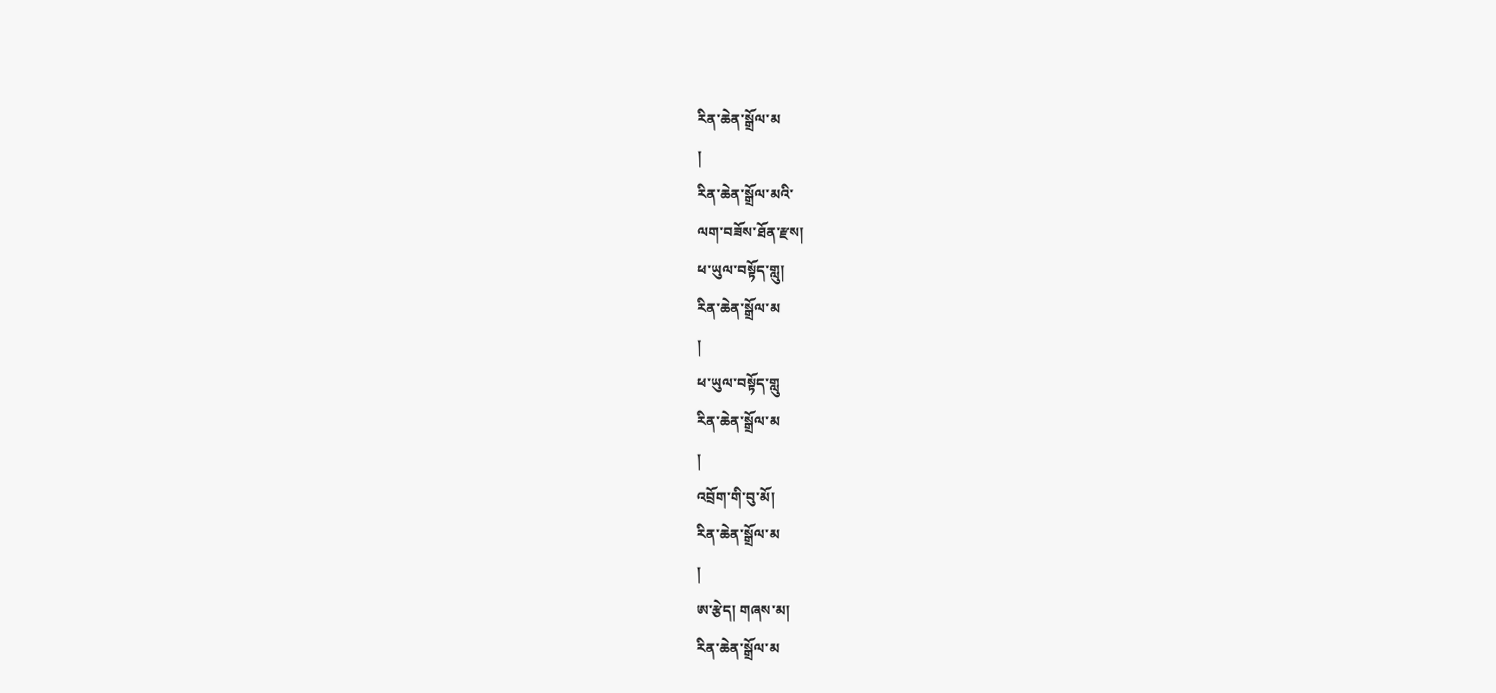རིན་ཆེན་སྒྲོལ་མ
།
རིན་ཆེན་སྒྲོལ་མའི་
ལག་བཟོས་ཐོན་རྫས།
ཕ་ཡུལ་བསྟོད་གླུ།
རིན་ཆེན་སྒྲོལ་མ
།
ཕ་ཡུལ་བསྟོད་གླུ
རིན་ཆེན་སྒྲོལ་མ
།
འབྲོག་གི་བུ་མོ།
རིན་ཆེན་སྒྲོལ་མ
།
ཨ་རྩེད། གཞས་མ།
རིན་ཆེན་སྒྲོལ་མ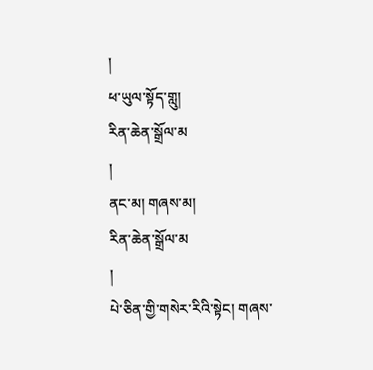།
ཕ་ཡུལ་སྟོད་གླུ།
རིན་ཆེན་སྒྲོལ་མ
།
ནང་མ། གཞས་མ།
རིན་ཆེན་སྒྲོལ་མ
།
པེ་ཅིན་གྱི་གསེར་རིའི་སྟེང། གཞས་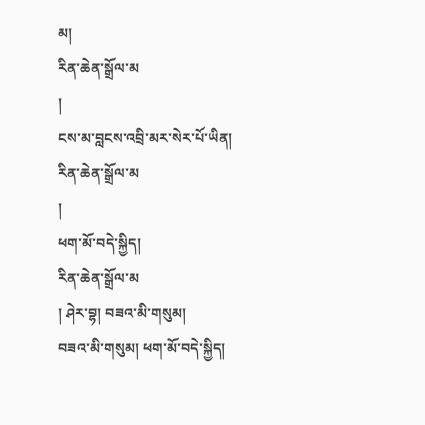མ།
རིན་ཆེན་སྒྲོལ་མ
།
ངས་མ་བླངས་འབྲི་མར་སེར་པོ་ཡིན།
རིན་ཆེན་སྒྲོལ་མ
།
ཕག་མོ་བདེ་སྐྱིད།
རིན་ཆེན་སྒྲོལ་མ
། ཤེར་བྷ། བཟའ་མི་གསུམ།
བཟའ་མི་གསུམ། ཕག་མོ་བདེ་སྐྱིད།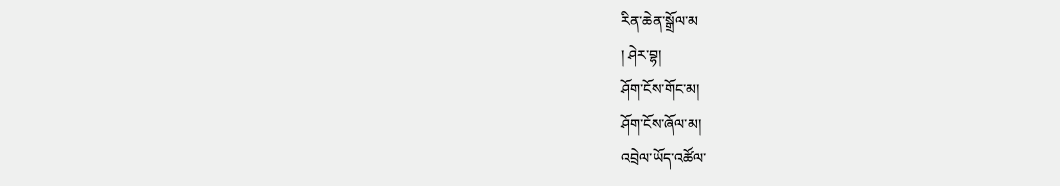རིན་ཆེན་སྒྲོལ་མ
། ཤེར་བྷ།
ཤོག་ངོས་གོང་མ།
ཤོག་ངོས་ཞོལ་མ།
འབྲེལ་ཡོད་འཚོལ་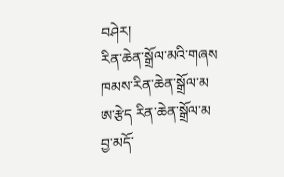བཤེར།
རིན་ཆེན་སྒྲོལ་མའི་གཞས
ཁམས་རིན་ཆེན་སྒྲོལ་མ
ཨ་རྩེད རིན་ཆེན་སྒྲོལ་མ
བྱ་མདོ་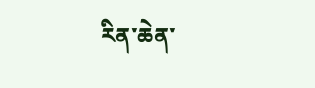རིན་ཆེན་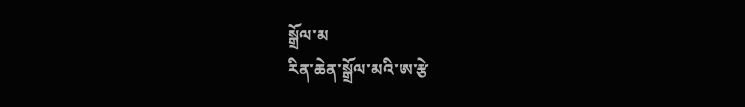སྒྲོལ་མ
རིན་ཆེན་སྒྲོལ་མའི་ཨ་རྩེ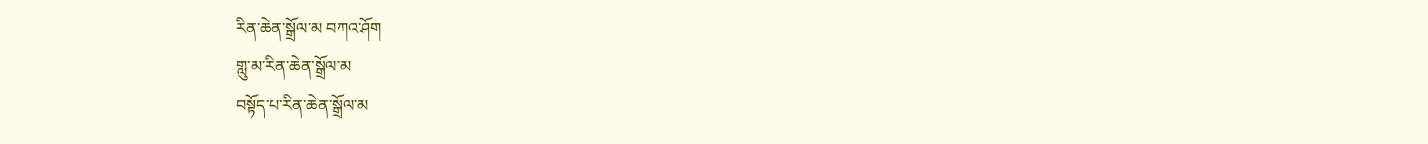རིན་ཆེན་སྒྲོལ་མ བཀའ་ཤོག
གླུ་མ་རིན་ཆེན་སྒྲོལ་མ
བསྟོད་པ་རིན་ཆེན་སྒྲོལ་མ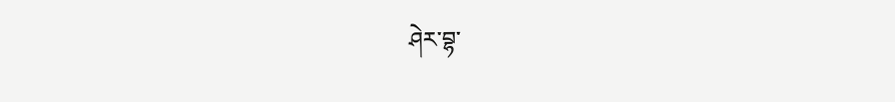ཤེར་བྷ་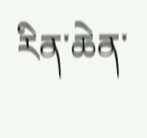རིན་ཆེན་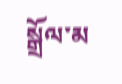སྒྲོལ་མ